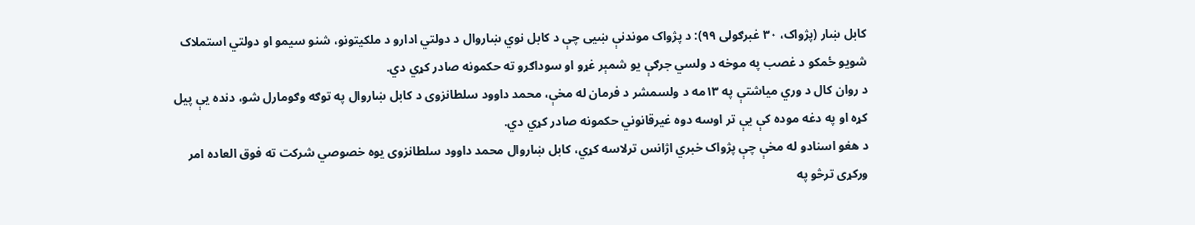کابل ښار (پژواک، ٣٠ غبرګولى ٩٩): د پژواک موندنې ښيى چې د کابل نوي ښاروال د دولتي ادارو د ملکيتونو، شنو سيمو او دولتي استملاک شويو ځمکو د غصب په موخه د ولسي جرګې يو شمېر غړو او سوداګرو ته حکمونه صادر کړي دي.
د روان کال د وري مياشتې په ١٣مه د ولسمشر د فرمان له مخې، محمد داوود سلطانزوى د کابل ښاروال په توګه وګومارل شو، دنده يې پيل کړه او په دغه موده کې يې تر اوسه دوه غيرقانوني حکمونه صادر کړي دي.
د هغو اسنادو له مخې چې پژواک خبري اژانس ترلاسه کړي، کابل ښاروال محمد داوود سلطانزوى يوه خصوصي شرکت ته فوق العاده امر ورکړى ترڅو په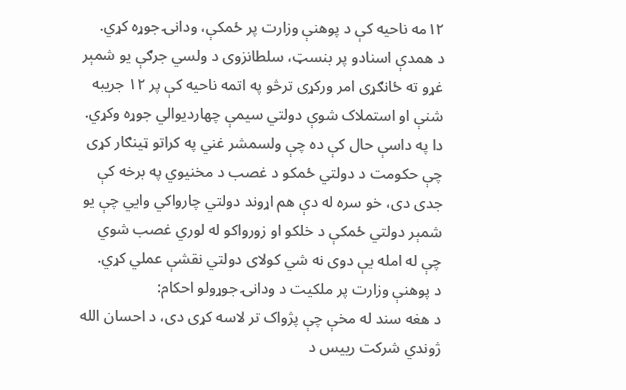١٢مه ناحيه کې د پوهنې وزارت پر ځمکې، ودانۍ جوړه کړي.
د همدې اسنادو پر بنسټ، سلطانزوى د ولسي جرګې يو شمېر غړو ته ځانګړى امر ورکړى ترڅو په اتمه ناحيه کې پر ١٢ جريبه شنې او استملاک شوې دولتي سيمې چهارديوالي جوړه وکړي.
دا په داسې حال کې ده چې ولسمشر غني په کراتو ټينګار کړى چې حکومت د دولتي ځمکو د غصب د مخنيوي په برخه کې جدى دى، خو سره له دې هم اړوند دولتي چارواکي وايي چې يو شمېر دولتي ځمکې د خلکو او زورواکو له لوري غصب شوي چې له امله يې دوى نه شي کولاى دولتي نقشې عملي کړي.
د پوهنې وزارت پر ملکيت د ودانۍ جوړولو احکام:
د هغه سند له مخې چې پژواک تر لاسه کړى دى، د احسان الله ژوندي شرکت رييس د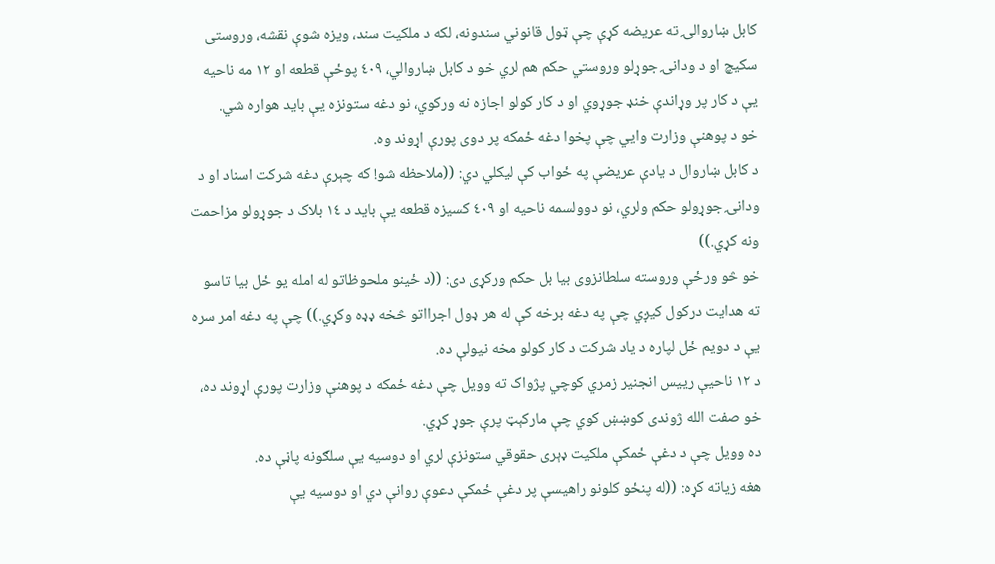کابل ښاروالۍ ته عريضه کړې چې ټول قانوني سندونه، لکه د ملکيت سند، ويزه شوې نقشه، وروستى سکيچ او د ودانۍ جوړلو وروستي حکم هم لري خو د کابل ښاروالي، ٤٠٩ پوځې قطعه او ١٢ مه ناحيه يې د کار پر وړاندې خنډ جوړوي او د کار کولو اجازه نه ورکوي، نو دغه ستونزه يې بايد هواره شي.
خو د پوهنې وزارت وايي چې پخوا دغه ځمکه پر دوى پورې اړوند وه.
د کابل ښاروال د يادې عريضې په ځواب کې ليکلي دي: ((ملاحظه شو! که چېرې دغه شرکت اسناد او د ودانۍ جوړولو حکم ولري، نو دوولسمه ناحيه او ٤٠٩ کسيزه قطعه يې بايد د ١٤ بلاک د جوړولو مزاحمت ونه کړي.))
خو څو ورځې وروسته سلطانزوى بيا بل حکم ورکړى دى: ((د ځينو ملحوظاتو له امله يو ځل بيا تاسو ته هدايت درکول کيږي چې په دغه برخه کې له هر ډول اجرااتو څخه ډډه وکړي.)) چې په دغه امر سره يې د دويم ځل لپاره د ياد شرکت د کار کولو مخه نيولې ده.
د ١٢ ناحيې رييس انجنير زمري کوچي پژواک ته وويل چې دغه ځمکه د پوهنې وزارت پورې اړوند ده، خو صفت الله ژوندى کوښښ کوي چې مارکېټ پرې جوړ کړي.
ده وويل چې د دغې ځمکې ملکيت ډېرى حقوقي ستونزې لري او دوسيه يې سلګونه پاڼې ده.
هغه زياته کړه: ((له پنځو کلونو راهيسې پر دغې ځمکې دعوې روانې دي او دوسيه يې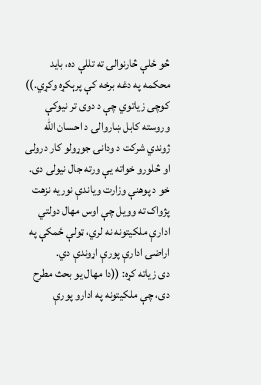څو ځلې څارنوالۍ ته تللې ده، بايد محکمه په دغه برخه کې پرېکړه وکړي.))
کوچى زياتوي چې د دوى تر نيوکې وروسته کابل ښاروالۍ د احسان الله ژوندي شرکت د ودانۍ جوړولو کار درولى او څلورو خواته يې ورته جال نيولى دى.
خو د پوهنې وزارت وياندې نوريه نزهت پژواک ته وويل چې اوس مهال دولتي ادارې ملکيتونه نه لري، ټولې ځمکې په اراضۍ ادارې پورې اړوندې دي.
دى زياته کړه: ((دا مهال يو بحث مطرح دى، چې ملکيتونه په ادارو پورې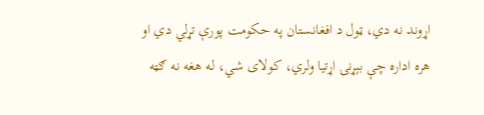اړوند نه دي، ټول د افغانستان په حکومت پورې تړلي دي او هره اداره چې بېړنۍ اړتيا ولري، کولاى شي، له هغه نه ګټه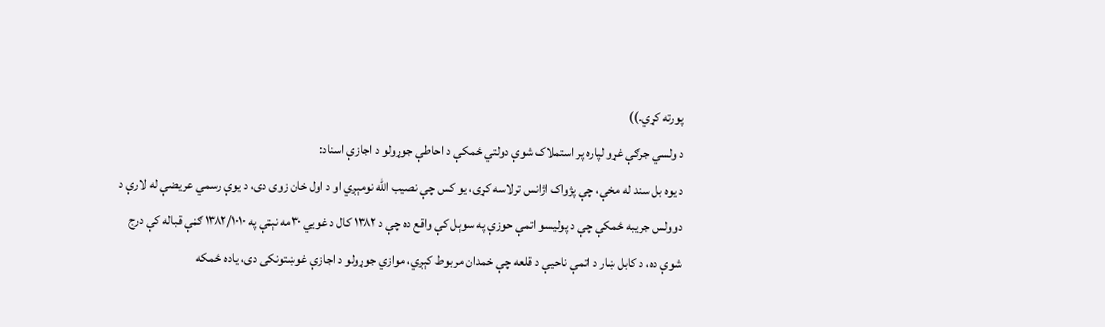پورته کړي.))
د ولسي جرګې غړو لپاره پر استملاک شوې دولتي ځمکې د احاطې جوړولو د اجازې اسناد:
د یوه بل سند له مخې، چې پژواک اژانس ترلاسه کړی، یو کس چې نصیب الله نومېږي او د اول خان زوی دی، د یوې رسمي عریضې له لارې د دوولس جریبه ځمکې چې د پولیسو اتمې حوزې په سوېل کې واقع ده چې د ۱۳۸۲ کال د غويي ۳۰مه نېټې په ۱۳۸۲/۱۰۱۰ ګڼې قباله کې درج شوې ده، د کابل ښار د اتمې ناحیې د قلعه چې خمدان مربوط کېږي، موازي جوړولو د اجازې غوښتونکی دی، یاده ځمکه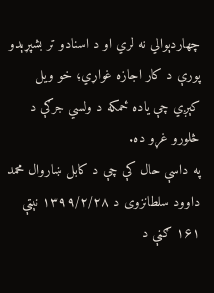چهاردېوالي نه لري او د اسنادو تر بشپړېدو پورې د کار اجازه غواړي؛ خو ویل کېږي چې یاده ځمکه د ولسي جرګې د څلورو غړو ده.
په داسې حال کې چې د کابل ښاروال محمد داوود سلطانزوی د ۱۳۹۹/۲/۲۸ نېټې ۱۶۱ ګڼې د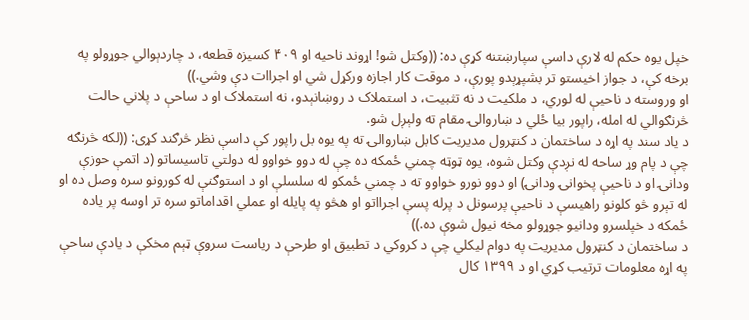خپل یوه حکم له لارې داسې سپارښتنه کړې ده: ((وکتل شو! اړوند ناحیه او ۴۰۹ کسیزه قطعه، د چاردېوالي جوړولو په برخه کې، د جواز اخیستو تر بشپړېدو پورې، د موقت کار اجازه ورکړل شي او اجراات دې وشي.))
او وروسته د ناحیې له لوري، د ملکیت د نه تثبیت، د استملاک د روښانېدو، نه استملاک او د ساحې د پلاني حالت څرنګوالي له امله، راپور بیا ځلي د ښاروالۍ مقام ته ولېږل شو.
د یاد سند په اړه د ساختمان د کنټرول مدیریت کابل ښاروالۍ ته په یوه بل راپور کې داسې نظر څرګند کړی: ((لکه څرنګه چې د پام وړ ساحه له نږدې وکتل شوه، یوه ټوټه چمني ځمکه ده چې له دوو خواوو له دولتي تاسیساتو (د اتمې حوزې ودانۍ او د ناحیې پخوانۍ ودانۍ) او دوو نورو خواوو ته د چمني ځمکو له سلسلې او د استوګنې له کورونو سره وصل ده او له تېرو څو کلونو راهیسې د ناحیې پرسونل د پرله پسې اجرااتو او هڅو په پایله او عملي اقداماتو سره تر اوسه پر یاده ځمکه د خپلسرو ودانیو جوړولو مخه نیول شوې ده.))
د ساختمان د کنټرول مدیریت په دوام لیکلي چې د کروکي د تطبیق او طرحې د ریاست سروې ټېم مخکې د یادې ساحې په اړه معلومات ترتیب کړي او د ۱۳۹۹ کال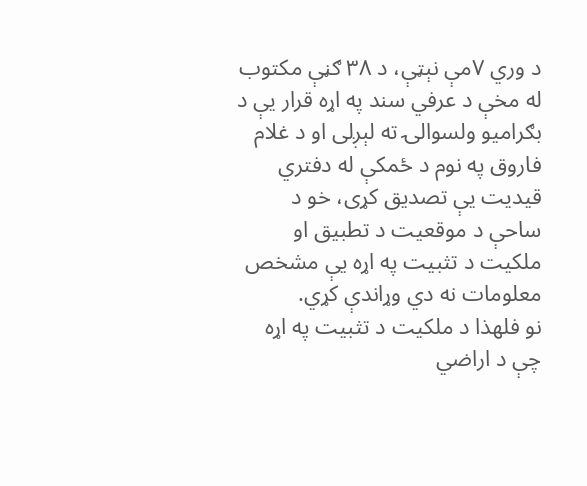د وري ۷مې نېټې، د ۳۸ ګڼې مکتوب له مخې د عرفي سند په اړه قرار یې د بګرامیو ولسوالۍ ته لېږلی او د غلام فاروق په نوم د ځمکې له دفتري قیدیت یې تصدیق کړی، خو د ساحې د موقعیت د تطبیق او ملکیت د تثبیت په اړه یې مشخص معلومات نه دي وړاندې کړي.
نو فلهذا د ملکیت د تثبیت په اړه چې د اراضي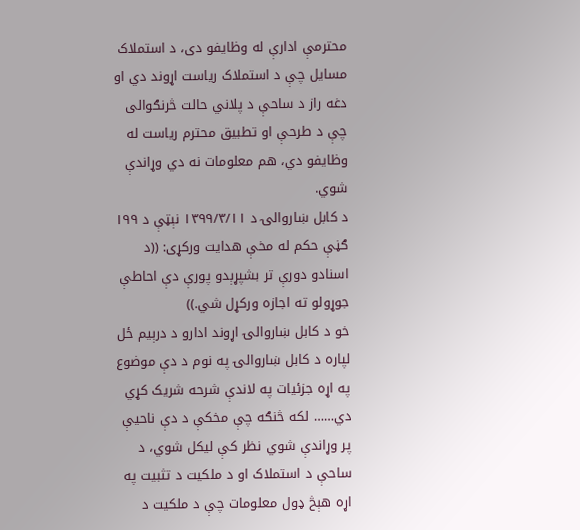محترمې ادارې له وظایفو دی، د استملاک مسایل چې د استملاک ریاست اړوند دي او دغه راز د ساحې د پلاني حالت څرنګوالی چې د طرحې او تطبیق محترم ریاست له وظایفو دي، هم معلومات نه دي وړاندې شوي.
د کابل ښاروالۍ د ۱۳۹۹/۳/۱۱ نېټې د ۱۹۹ ګڼې حکم له مخې هدایت ورکړی: ((د اسنادو دورې تر بشپړېدو پورې دې احاطې جوړولو ته اجازه ورکړل شي.))
خو د کابل ښاروالۍ اړوند ادارو د درېیم ځل لپاره د کابل ښاروالۍ په نوم د دې موضوع په اړه جزئیات په لاندې شرحه شریک کړي دي…… لکه څنګه چې مخکې د دې ناحیې پر وړاندې شوي نظر کې لیکل شوي، د ساحې د استملاک او د ملکیت د تثبیت په اړه هېڅ ډول معلومات چې د ملکیت د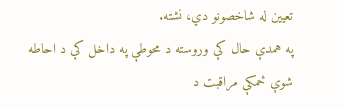تعیین له شاخصونو دي، نشته.
په همدې حال کې وروسته د محوطې په داخل کې د احاطه شوې ځمکې مراقبت د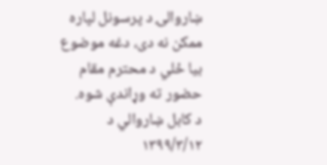ښاروالۍ د پرسونل لپاره ممکن نه دی، دغه موضوع بیا ځلي د محترم مقام حضور ته وړاندې شوه.
د کابل ښاروالي د ۱۳۹۹/۳/۱۲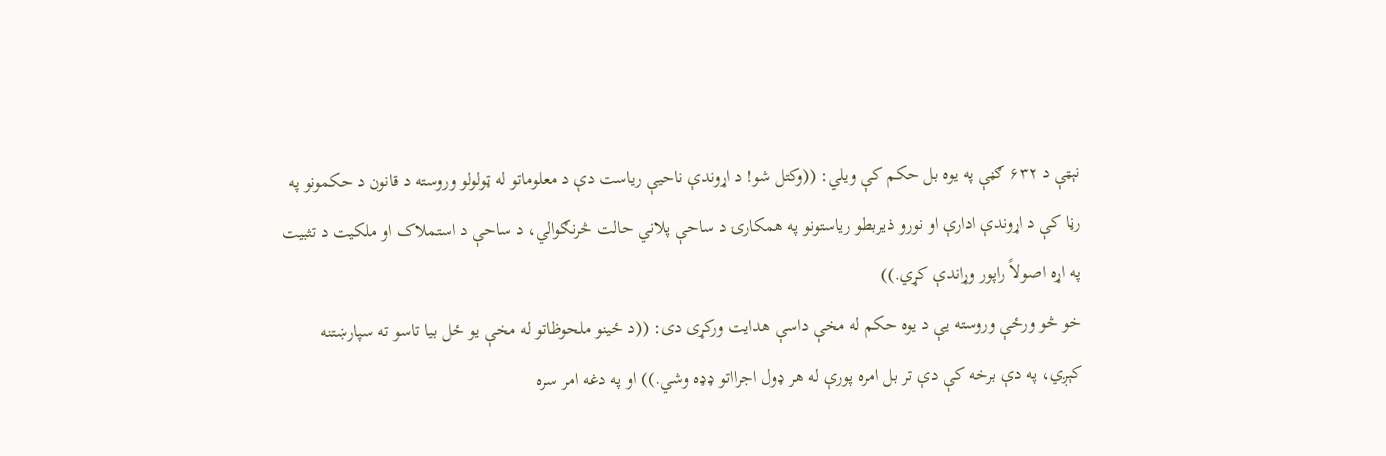نېټې د ۶۳۲ ګڼې په یوه بل حکم کې ویلي: ((وکتل شو! د اړوندې ناحیې ریاست دې د معلوماتو له ټولولو وروسته د قانون د حکمونو په رڼا کې د اړوندې ادارې او نورو ذیربطو ریاستونو په همکارۍ د ساحې پلاني حالت څرنګوالي، د ساحې د استملاک او ملکیت د تثبیت په اړه اصولاً راپور وړاندې کړي.))
خو څو ورځې وروسته یې د یوه حکم له مخې داسې هدایت ورکړی دی: ((د ځینو ملحوظاتو له مخې یو ځل بیا تاسو ته سپارښتنه کېږي، په دې برخه کې دې تر بل امره پورې له هر ډول اجرااتو ډډه وشي.)) او په دغه امر سره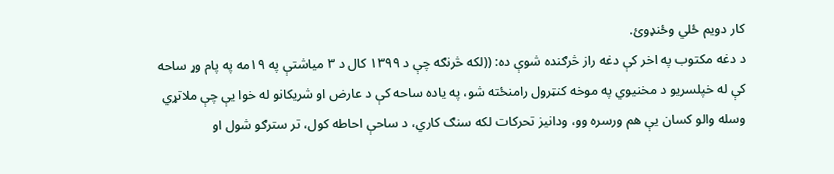کار دویم ځلي وځنډوئ.
د دغه مکتوب په اخر کې دغه راز څرګنده شوې ده: ((لکه څرنګه چې د ۱۳۹۹ کال د ۳ میاشتې په ۱۹مه په پام وړ ساحه کې له خپلسریو د مخنیوي په موخه کنټرول رامنځته شو، په یاده ساحه کې د عارض او شریکانو له خوا یې چې ملاتړي وسله والو کسان یې هم ورسره وو، ودانیز تحرکات لکه سنګ کاري، د ساحې احاطه کول، تر سترګو شول او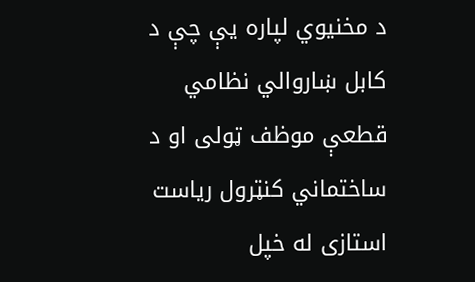د مخنیوي لپاره یې چې د کابل ښاروالي نظامي قطعې موظف ټولی او د ساختماني کنټرول ریاست استازی له خپل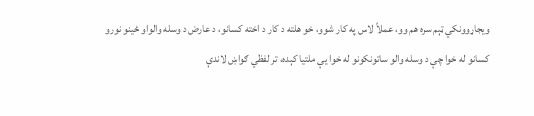ویجاړوونکي ټېم سره هم وو، عملاً لاس په کار شوو، خو هلته د کار د اخته کسانو، د عارض د وسله والواو ځینو نورو کسانو له خوا چې د وسله والو ساتونکونو له خوا یې ملتیا کېده، تر لفظي ګواښ لاندې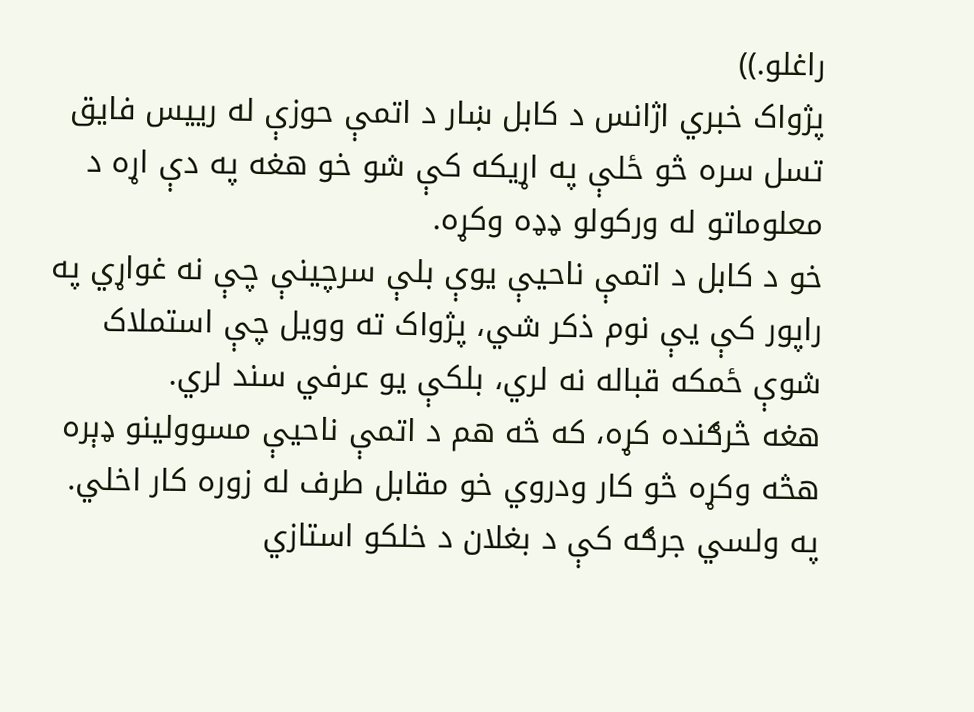راغلو.))
پژواک خبري اژانس د کابل ښار د اتمې حوزې له رییس فایق تسل سره څو ځلې په اړیکه کې شو خو هغه په دې اړه د معلوماتو له ورکولو ډډه وکړه.
خو د کابل د اتمې ناحیې یوې بلې سرچینې چې نه غواړي په راپور کې یې نوم ذکر شي، پژواک ته وویل چې استملاک شوې ځمکه قباله نه لري، بلکې یو عرفي سند لري.
هغه څرګنده کړه، که څه هم د اتمې ناحیې مسوولینو ډېره هڅه وکړه څو کار ودروي خو مقابل طرف له زوره کار اخلي.
په ولسي جرګه کې د بغلان د خلکو استازي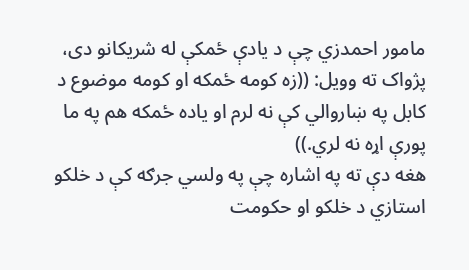مامور احمدزي چې د یادې ځمکې له شریکانو دی، پژواک ته وویل: ((زه کومه ځمکه او کومه موضوع د کابل په ښاروالي کې نه لرم او یاده ځمکه هم په ما پورې اړه نه لري.))
هغه دې ته په اشاره چې په ولسي جرګه کې د خلکو استازي د خلکو او حکومت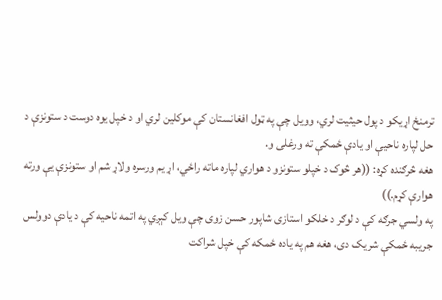ترمنځ اړیکو د پول حیثیت لري، وویل چې په ټول افغانستان کې موکلین لري او د خپل یوه دوست د ستونزې د حل لپاره ناحیې او یادې ځمکې ته ورغلی و.
هغه څرګنده کړه: ((هر څوک د خپلو ستونزو د هواري لپاره ماته راځي، اړ یم ورسره ولاړ شم او ستونزې یې ورته هوارې کړم.))
په ولسي جرګه کې د لوګر د خلکو استازی شاپور حسن زوی چې ویل کېږي په اتمه ناحیه کې د یادې دوولس جریبه ځمکې شریک دی، هغه هم په یاده ځمکه کې خپل شراکت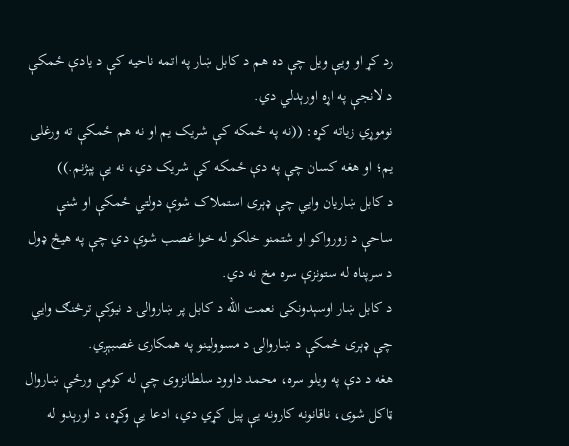رد کړ او ویې ویل چې ده هم د کابل ښار په اتمه ناحیه کې د یادې ځمکې د لانجې په اړه اورېدلي دي.
نوموړي زیاته کړه: ((نه په ځمکه کې شریک یم او نه هم ځمکې ته ورغلی یم؛ او هغه کسان چې په دې ځمکه کې شریک دي، نه یې پېژنم.))
د کابل ښاریان وايي چې ډېری استملاک شوې دولتي ځمکې او شنې ساحې د زورواکو او شتمنو خلکو له خوا غصب شوې دي چې په هیڅ ډول د سرپناه له ستونزې سره مخ نه دي.
د کابل ښار اوسېدونکی نعمت الله د کابل پر ښاروالۍ د نیوکې ترڅنګ وايي چې ډېری ځمکې د ښاروالۍ د مسوولینو په همکارۍ غصبېږي.
هغه د دې په ویلو سره، محمد داوود سلطانزوی چې له کومې ورځې ښاروال ټاکل شوی، ناقانونه کارونه یې پیل کړي دي، ادعا یې وکړه، د اورېدو له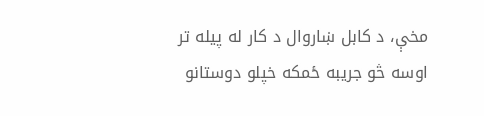مخې، د کابل ښاروال د کار له پیله تر اوسه څو جریبه ځمکه خپلو دوستانو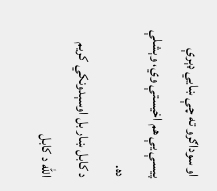او سوداګرو ته چې ښايي ډېرې پیسې یې هم اخیستې وي، وېشلې ده.
د کابل ښار بل اوسېدونکي کریم الله د کابل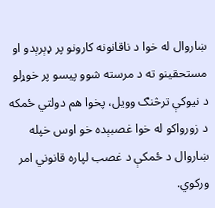ښاروال له خوا د ناقانونه کارونو پر ډېرېدو او مستحقینو ته د مرسته شوو پیسو پر خوړلو د نیوکې ترڅنګ وویل، پخوا هم دولتي ځمکه د زورواکو له خوا غصبېده خو اوس خپله ښاروال د ځمکې د غصب لپاره قانوني امر ورکوي.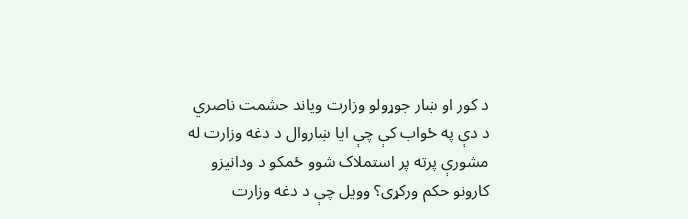د کور او ښار جوړولو وزارت ویاند حشمت ناصري د دې په ځواب کې چې ایا ښاروال د دغه وزارت له مشورې پرته پر استملاک شوو ځمکو د ودانیزو کارونو حکم ورکړی؟ وویل چې د دغه وزارت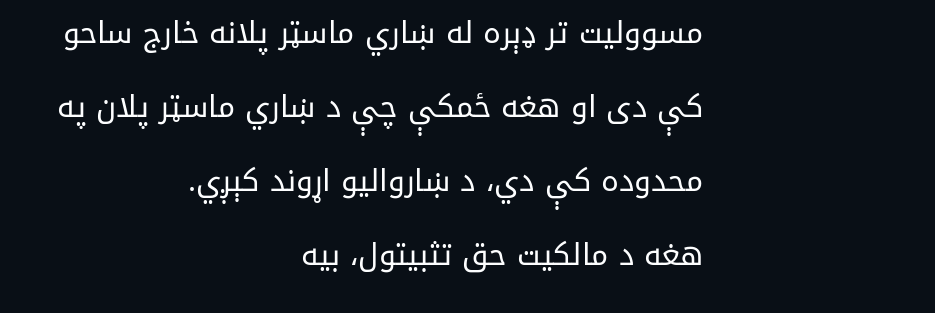مسوولیت تر ډېره له ښاري ماسټر پلانه خارج ساحو کې دی او هغه ځمکې چې د ښاري ماسټر پلان په محدوده کې دي، د ښاروالیو اړوند کېږي.
هغه د مالکیت حق تثبیتول، بیه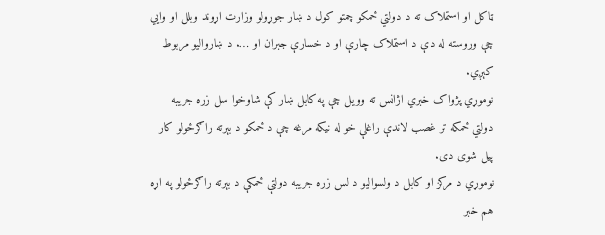ټاکل او استملاک ته د دولتي ځمکو چمتو کول د ښار جوړولو وزارت اړوند وبلل او وايي چې وروسته له دې د استملاک چارې او د خسارې جبران او …. د ښاروالیو مربوط کېږي.
نوموړي پژواک خبري اژانس ته وویل چې په کابل ښار کې شاوخوا سل زره جريبه دولتي ځمکه تر غصب لاندې راغلې خو له نیکه مرغه چې د ځمکو د بېرته راګرځولو کار پیل شوی دی.
نوموړي د مرکز او کابل د ولسوالیو د لس زره جریبه دولتې ځمکې د بېرته راګرځولو په اړه هم خبر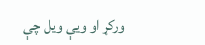ورکړ او ویې ویل چې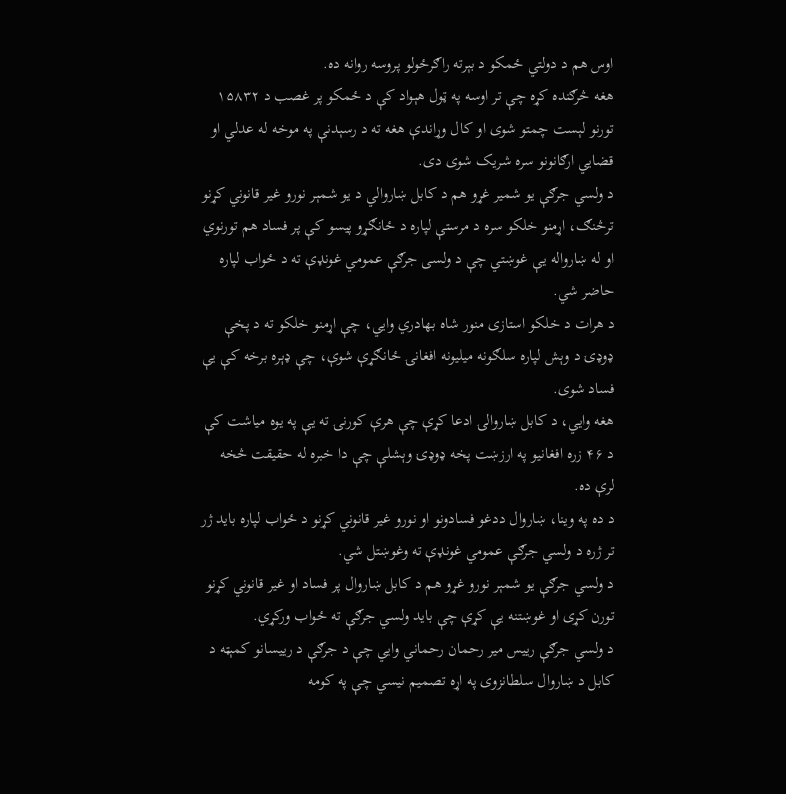اوس هم د دولتي ځمکو د بېرته راګرځولو پروسه روانه ده.
هغه څرګنده کړه چې تر اوسه په ټول هېواد کې د ځمکو پر غصب د ۱۵۸۳۲ تورنو لېست چمتو شوی او کال وړاندې هغه ته د رسېدنې په موخه له عدلي او قضايي ارګانونو سره شریک شوی دی.
د ولسي جرګې یو شمیر غړو هم د کابل ښاروالي د یو شمېر نورو غیر قانوني کړنو ترڅنګ، اړمنو خلکو سره د مرستې لپاره د ځانګړو پيسو کې پر فساد هم تورنوي او له ښارواله یې غوښتي چې د ولسی جرګې عمومي غونډې ته د ځواب لپاره حاضر شي.
د هرات د خلکو استازی منور شاه بهادري وایي، چې اړمنو خلکو ته د پخې ډوډۍ د وېش لپاره سلګونه میلیونه افغانۍ ځانګړې شوې، چې ډېره برخه کې یې فساد شوی.
هغه وایي، د کابل ښاروالۍ ادعا کړې چې هرې کورنۍ ته یې په یوه میاشت کې د ۴۶ زره افغانیو په ارزښت پخه ډوډۍ وېشلې چې دا خبره له حقیقت څخه لرې ده.
د ده په وینا، ښاروال ددغو فسادونو او نورو غیر قانوني کړنو د ځواب لپاره باید ژر تر ژره د ولسي جرګې عمومي غونډې ته وغوښتل شي.
د ولسي جرګې یو شمېر نورو غړو هم د کابل ښاروال پر فساد او غیر قانوني کړنو تورن کړی او غوښتنه یې کړې چې باید ولسي جرګې ته ځواب ورکړي.
د ولسي جرګې رییس میر رحمان رحماني وايي چې د جرګې د رییسانو کمېټه د کابل د ښاروال سلطانزوی په اړه تصمیم نیسي چې په کومه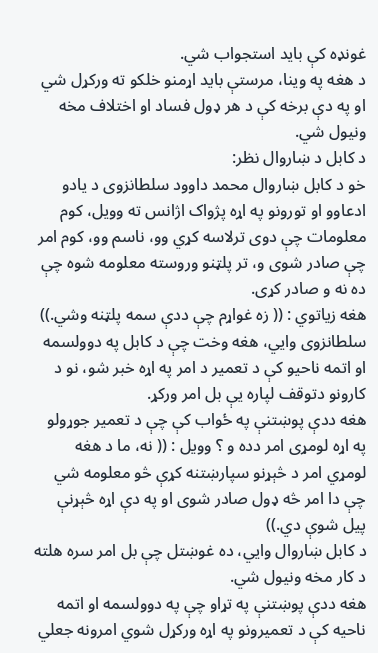غونډه کې باید استجواب شي.
د هغه په وینا، مرستې باید اړمنو خلکو ته ورکړل شي او په دې برخه کې د هر ډول فساد او اختلاف مخه ونیول شي.
د کابل د ښاروال نظر:
خو د کابل ښاروال محمد داوود سلطانزوی د یادو ادعاوو او تورونو په اړه پژواک اژانس ته وویل، کوم معلومات چې دوی ترلاسه کړي وو، ناسم وو، کوم امر چې صادر شوی و، تر پلټنو وروسته معلومه شوه چې ده نه و صادر کړی.
هغه زیاتوي : (( زه غواړم چې ددې سمه پلټنه وشي.))
سلطانزوی وایي، هغه وخت چې د کابل په دوولسمه او اتمه ناحیو کې د تعمیر د امر په اړه خبر شو، نو د کارونو دتوقف لپاره یې بل امر ورکړ.
هغه ددې پوښتنې په ځواب کې چې د تعمیر جوړولو په اړه لومړی امر دده و ؟ وویل : (( نه، ما د هغه لومړي امر د څېړنو سپارښتنه کړې څو معلومه شي چې دا امر څه ډول صادر شوی او په دې اړه څېړنې پیل شوې دي.))
د کابل ښاروال وایي، ده غوښتل چې بل امر سره هلته د کار مخه ونیول شي.
هغه ددې پوښتنې په تړاو چې په دوولسمه او اتمه ناحیه کې د تعمیرونو په اړه ورکړل شوي امرونه جعلي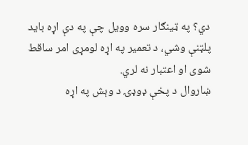دي؟ په ټینګار سره وویل چې په دې اړه باید پلټنې وشي، د تعمیر په اړه لومړی امر ساقط شوی او اعتبار نه لري.
ښاروال د پخې ډوډۍ د وېش په اړه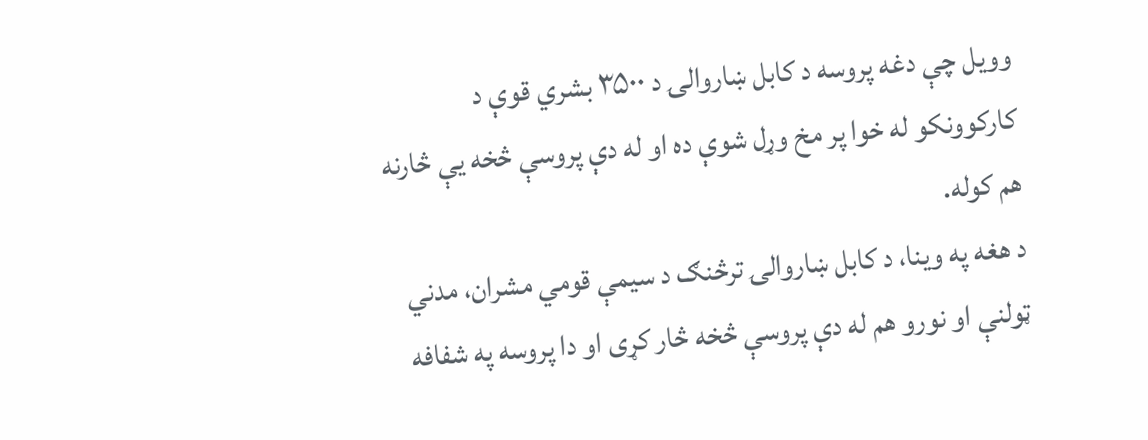وویل چې دغه پروسه د کابل ښاروالۍ د ۳۵۰۰ بشري قوې د کارکوونکو له خوا پر مخ وړل شوې ده او له دې پروسې څخه یې څارنه هم کوله.
د هغه په وینا، د کابل ښاروالۍ ترڅنګ د سیمې قومي مشران، مدني ټولنې او نورو هم له دې پروسې څخه څار کړی او دا پروسه په شفافه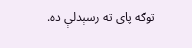توګه پای ته رسېدلې ده.